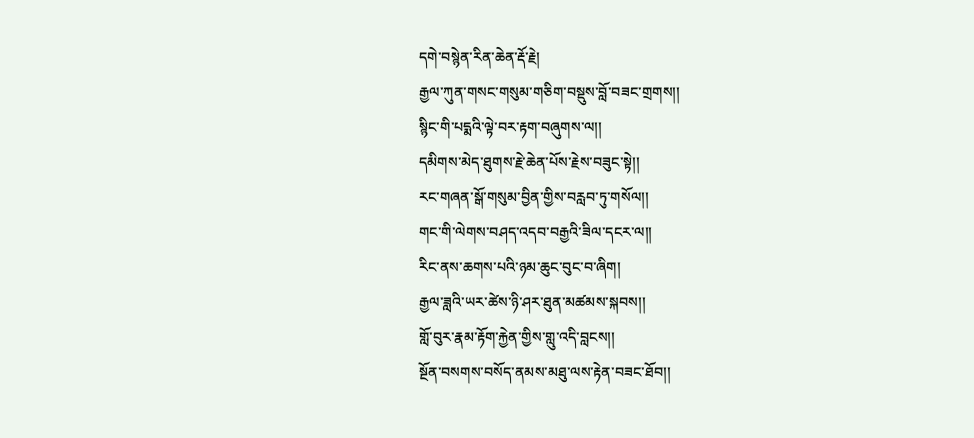དགེ་བསྙེན་རིན་ཆེན་རྡོ་རྗེ།
རྒྱལ་ཀུན་གསང་གསུམ་གཅིག་བསྡུས་བློ་བཟང་གྲགས།།
སྙིང་གི་པདྨའི་ལྟེ་བར་རྟག་བཞུགས་ལ།།
དམིགས་མེད་ཐུགས་རྗེ་ཆེན་པོས་རྗེས་བཟུང་སྟེ།།
རང་གཞན་སྒོ་གསུམ་བྱིན་གྱིས་བརླབ་ཏུ་གསོལ།།
གང་གི་ལེགས་བཤད་འདབ་བརྒྱའི་ཟིལ་དངར་ལ།།
རིང་ནས་ཆགས་པའི་ཉམ་ཆུང་བུང་བ་ཞིག།
རྒྱལ་ཟླའི་ཡར་ཚེས་ཉི་ཤར་ཐུན་མཚམས་སྐབས།།
གློ་བུར་རྣམ་རྟོག་རྐྱེན་གྱིས་གླུ་འདི་བླངས།།
སྔོན་བསགས་བསོད་ནམས་མཐུ་ལས་རྟེན་བཟང་ཐོབ།།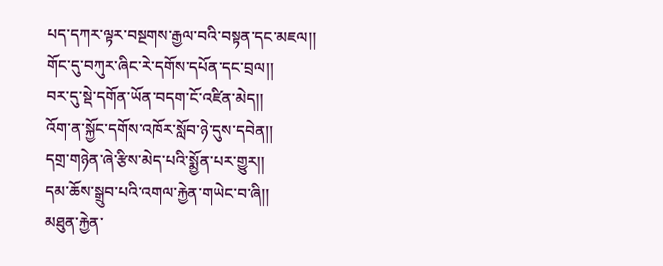པད་དཀར་ལྟར་བསྔགས་རྒྱལ་བའི་བསྟན་དང་མཇལ།།
གོང་དུ་བཀུར་ཞིང་རེ་དགོས་དཔོན་དང་བྲལ།།
བར་དུ་སྡེ་དགོན་ཡོན་བདག་ངོ་འཛིན་མེད།།
འོག་ན་སྐྱོང་དགོས་འཁོར་སློབ་ཉེ་དུས་དབེན།།
དགྲ་གཉེན་ཞེ་རྩིས་མེད་པའི་སྨྱོན་པར་གྱུར།།
དམ་ཆོས་སྒྲུབ་པའི་འགལ་རྐྱེན་གཡེང་བ་ཞི།།
མཐུན་རྐྱེན་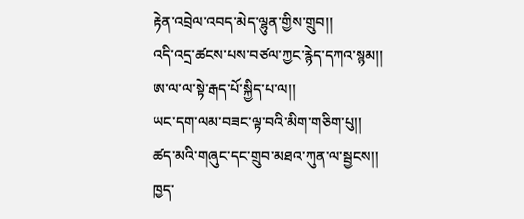རྟེན་འབྲེལ་འབད་མེད་ལྷུན་གྱིས་གྲུབ།།
འདི་འདྲ་ཚངས་པས་བཙལ་ཀྱང་རྙེད་དཀའ་སྙམ།།
ཨ་ལ་ལ་སྟེ་རྒད་པོ་སྐྱིད་པ་ལ།།
ཡང་དག་ལམ་བཟང་ལྟ་བའི་མིག་གཅིག་པུ།།
ཚད་མའི་གཞུང་དང་གྲུབ་མཐའ་ཀུན་ལ་སྦྱངས།།
ཁྱད་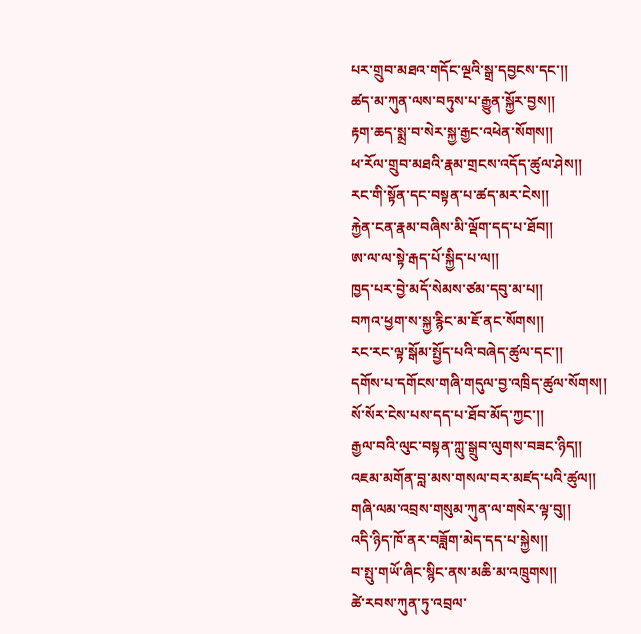པར་གྲུབ་མཐའ་གདོང་ལྔའི་སྒྲ་དབྱངས་དང་།།
ཚད་མ་ཀུན་ལས་བཏུས་པ་རྒྱུན་སྐྱོར་བྱས།།
རྟག་ཆད་སྨྲ་བ་སེར་སྐྱ་རྒྱང་འཕེན་སོགས།།
ཕ་རོལ་གྲུབ་མཐའི་རྣམ་གྲངས་འདོད་ཚུལ་ཤེས།།
རང་གི་སྟོན་དང་བསྟན་པ་ཚད་མར་ངེས།།
རྐྱེན་ངན་རྣམ་བཞིས་མི་ལྡོག་དད་པ་ཐོབ།།
ཨ་ལ་ལ་སྟེ་རྒད་པོ་སྐྱིད་པ་ལ།།
ཁྱད་པར་བྱེ་མདོ་སེམས་ཙམ་དབུ་མ་པ།།
བཀའ་ཕྱག་ས་སྐྱ་རྙིང་མ་ཇོ་ནང་སོགས།།
རང་རང་ལྟ་སྒོམ་སྤྱོད་པའི་བཞེད་ཚུལ་དང་།།
དགོས་པ་དགོངས་གཞི་གདུལ་བྱ་འཁྲིད་ཚུལ་སོགས།།
སོ་སོར་ངེས་པས་དད་པ་ཐོབ་མོད་ཀྱང་།།
རྒྱལ་བའི་ལུང་བསྟན་ཀླུ་སྒྲུབ་ལུགས་བཟང་ཉིད།།
འཇམ་མགོན་བླ་མས་གསལ་བར་མཛད་པའི་ཚུལ།།
གཞི་ལམ་འབྲས་གསུམ་ཀུན་ལ་གསེར་ལྟ་བུ།།
འདི་ཉིད་ཁོ་ནར་བཟློག་མེད་དད་པ་སྐྱེས།།
བ་སྤུ་གཡོ་ཞིང་སྙིང་ནས་མཆི་མ་འཁྲུགས།།
ཚེ་རབས་ཀུན་ཏུ་འབྲལ་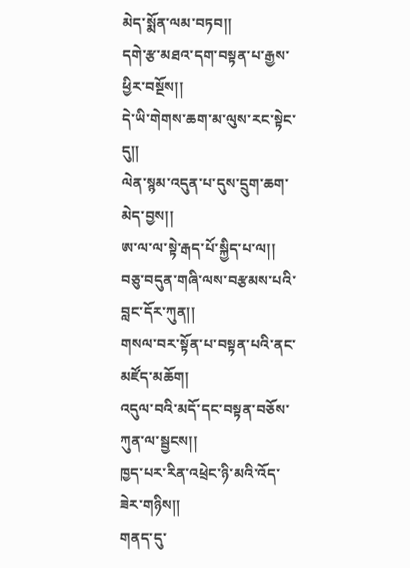མེད་སྨོན་ལམ་བཏབ།།
དགེ་རྩ་མཐའ་དག་བསྟན་པ་རྒྱས་ཕྱིར་བསྔོས།།
དེ་ཡི་གེགས་ཆག་མ་ལུས་རང་སྟེང་དུ།།
ལེན་སྙམ་འདུན་པ་དུས་དྲུག་ཆག་མེད་བྱས།།
ཨ་ལ་ལ་སྟེ་རྒད་པོ་སྐྱིད་པ་ལ།།
བཅུ་བདུན་གཞི་ལས་བརྩམས་པའི་བླང་དོར་ཀུན།།
གསལ་བར་སྟོན་པ་བསྟན་པའི་ནང་མཛོད་མཆོག།
འདུལ་བའི་མདོ་དང་བསྟན་བཅོས་ཀུན་ལ་སྦྱངས།།
ཁྱད་པར་རིན་འཕྲེང་ཉི་མའི་འོད་ཟེར་གཉིས།།
གནད་དུ་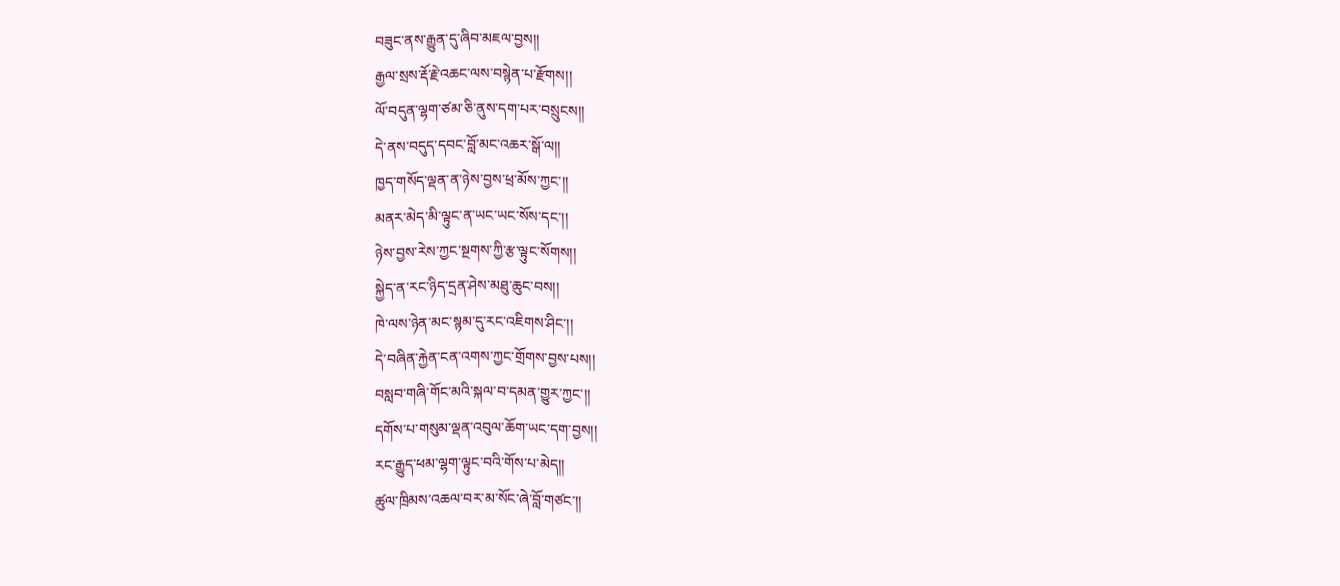བཟུང་ནས་རྒྱུན་དུ་ཞིབ་མཇལ་བྱས།།
རྒྱལ་སྲས་རྡོ་རྗེ་འཆང་ལས་བསྙེན་པ་རྫོགས།།
ལོ་བདུན་ལྷག་ཙམ་ཅི་ནུས་དག་པར་བསྲུངས།།
དེ་ནས་བདུད་དབང་བློ་མང་འཆར་སྒོ་ལ།།
ཁྱད་གསོད་ལྡན་ན་ཉེས་བྱས་ཕྲ་མོས་ཀྱང་།།
མནར་མེད་མི་ལྟུང་ན་ཡང་ཡང་སོས་དང་།།
ཉེས་བྱས་རེས་ཀྱང་སྔགས་ཀྱི་རྩ་ལྟུང་སོགས།།
སྐྱེད་ན་རང་ཉིད་དྲན་ཤེས་མཐུ་ཆུང་བས།།
ཁེ་ལས་ཉེན་མང་སྙམ་དུ་རང་འཇིགས་ཤིང་།།
དེ་བཞིན་རྐྱེན་ངན་འགས་ཀྱང་གྲོགས་བྱས་པས།།
བསླབ་གཞི་གོང་མའི་སྐལ་བ་དམན་གྱུར་ཀྱང་།།
དགོས་པ་གསུམ་ལྡན་འབུལ་ཆོག་ཡང་དག་བྱས།།
རང་རྒྱུད་ཕམ་ལྷག་ལྟུང་བའི་གོས་པ་མེད།།
ཚུལ་ཁྲིམས་འཆལ་བར་མ་སོང་ཞེ་བློ་གཙང་།།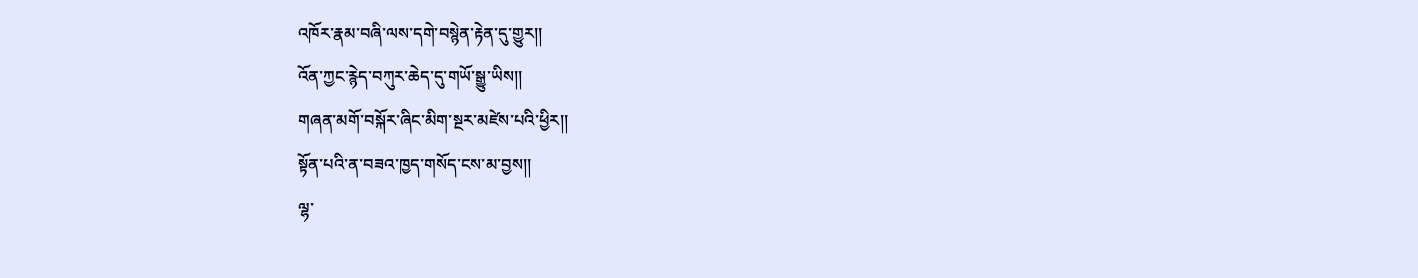འཁོར་རྣམ་བཞི་ལས་དགེ་བསྙེན་རྟེན་དུ་གྱུར།།
འོན་ཀྱང་རྙེད་བཀུར་ཆེད་དུ་གཡོ་སྒྱུ་ཡིས།།
གཞན་མགོ་བསྐོར་ཞིང་མིག་སྔར་མཛེས་པའི་ཕྱིར།།
སྟོན་པའི་ན་བཟའ་ཁྱད་གསོད་ངས་མ་བྱས།།
ལྷ་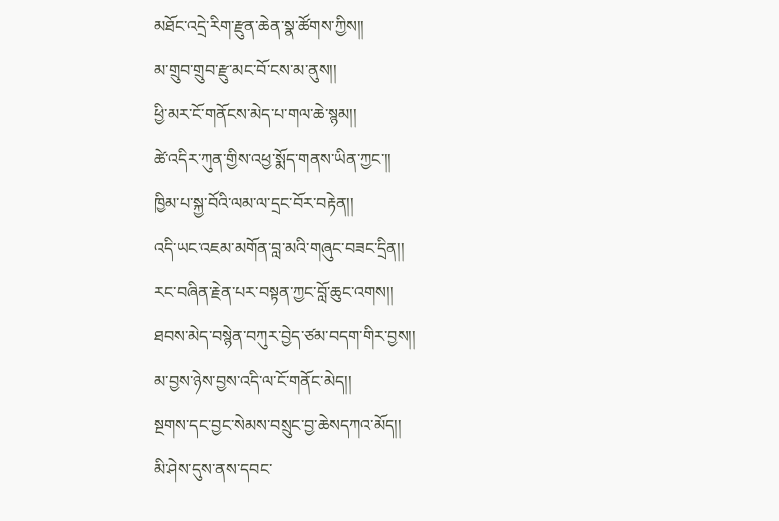མཐོང་འདྲེ་རིག་རྫུན་ཆེན་སྣ་ཚོགས་ཀྱིས།།
མ་གྲུབ་གྲུབ་རྫུ་མང་བོ་ངས་མ་ནུས།།
ཕྱི་མར་ངོ་གནོངས་མེད་པ་གལ་ཆེ་སྙམ།།
ཚེ་འདིར་ཀུན་གྱིས་འཕྱ་སྨོད་གནས་ཡིན་ཀྱང་།།
ཁྱིམ་པ་སྐྱ་བོའི་ལམ་ལ་དྲང་བོར་བརྟེན།།
འདི་ཡང་འཇམ་མགོན་བླ་མའི་གཞུང་བཟང་དྲིན།།
རང་བཞིན་རྗེན་པར་བསྟན་ཀྱང་བློ་ཆུང་འགས།།
ཐབས་མེད་བསྙེན་བཀུར་བྱེད་ཙམ་བདག་གིར་བྱས།།
མ་བྱས་ཉེས་བྱས་འདི་ལ་ངོ་གནོང་མེད།།
སྔགས་དང་བྱང་སེམས་བསྲུང་བྱ་ཆེསདཀའ་མོད།།
མི་ཤེས་དུས་ནས་དབང་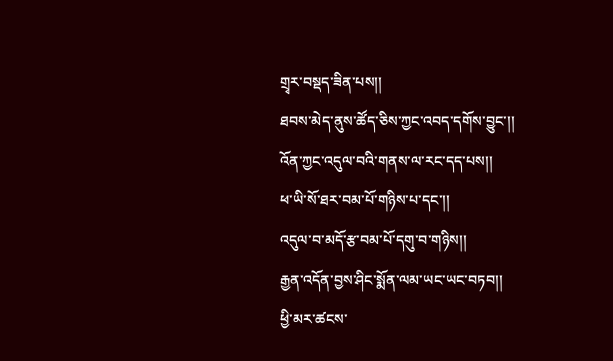གྲྭར་བསྡད་ཟིན་པས།།
ཐབས་མེད་ནུས་ཚོད་ཅིས་ཀྱང་འབད་དགོས་བྱུང་།།
འོན་ཀྱང་འདུལ་བའི་གནས་ལ་རང་དད་པས།།
ཕ་ཡི་སོ་ཐར་བམ་པོ་གཉིས་པ་དང་།།
འདུལ་བ་མདོ་རྩ་བམ་པོ་དགུ་བ་གཉིས།།
རྒྱན་འདོན་བྱས་ཤིང་སྨོན་ལམ་ཡང་ཡང་བཏབ།།
ཕྱི་མར་ཚངས་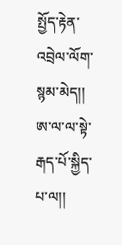སྤྱོད་རྟེན་འབྲེལ་ལོག་སྙམ་མེད།།
ཨ་ལ་ལ་སྟེ་རྒད་པོ་སྐྱིད་པ་ལ།།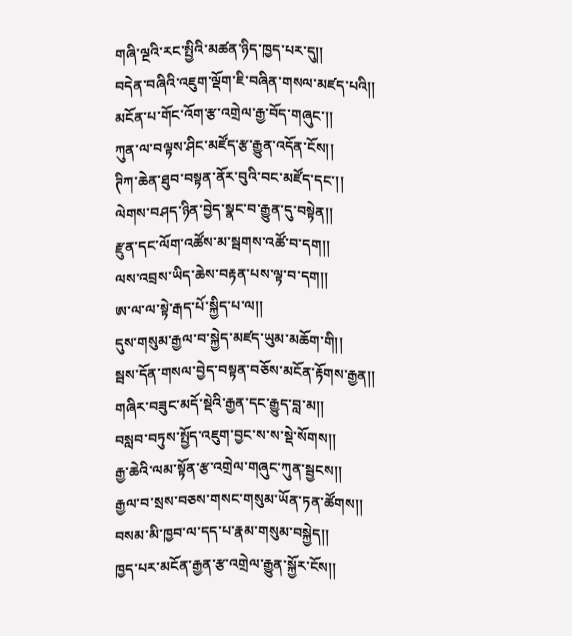གཞི་ལྔའི་རང་སྤྱིའི་མཚན་ཉིད་ཁྱད་པར་དུ།།
བདེན་བཞིའི་འཇུག་ལྡོག་ཇི་བཞིན་གསལ་མཛད་པའི།།
མངོན་པ་གོང་འོག་རྩ་འགྲེལ་རྒྱ་བོད་གཞུང་།།
ཀུན་ལ་བལྟས་ཤིང་མཛོད་རྩ་རྒྱུན་འདོན་ངོས།།
ཊིཀ་ཆེན་ཐུབ་བསྟན་ནོར་བུའི་བང་མཛོད་དང་།།
ལེགས་བཤད་ཉིན་བྱེད་སྣང་བ་རྒྱུན་དུ་བསྟེན།།
རྫུན་དང་ལོག་འཚོས་མ་སྦགས་འཚོ་བ་དག།།
ལས་འབྲས་ཡིད་ཆེས་བརྟན་པས་ལྟ་བ་དག།།
ཨ་ལ་ལ་སྟེ་རྒད་པོ་སྐྱིད་པ་ལ།།
དུས་གསུམ་རྒྱལ་བ་སྐྱེད་མཛད་ཡུམ་མཆོག་གི།།
སྦས་དོན་གསལ་བྱེད་བསྟན་བཅོས་མངོན་རྟོགས་རྒྱན།།
གཞིར་བཟུང་མདོ་སྡེའི་རྒྱན་དང་རྒྱུད་བླ་མ།།
བསླབ་བཏུས་སྤྱོད་འཇུག་བྱང་ས་ས་སྡེ་སོགས།།
རྒྱ་ཆེའི་ལམ་སྟོན་རྩ་འགྲེལ་གཞུང་ཀུན་སྦྱངས།།
རྒྱལ་བ་སྲས་བཅས་གསང་གསུམ་ཡོན་ཏན་ཚོགས།།
བསམ་མི་ཁྱབ་ལ་དད་པ་རྣམ་གསུམ་བསྐྱེད།།
ཁྱད་པར་མངོན་རྒྱན་རྩ་འགྲེལ་རྒྱུན་སྐྱོར་ངོས།།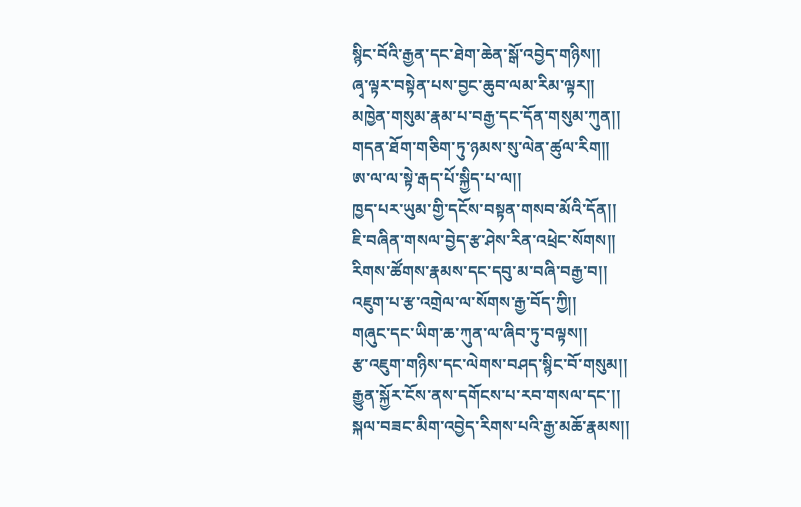སྙིང་བོའི་རྒྱན་དང་ཐེག་ཆེན་སྒོ་འབྱེད་གཉིས།།
ཞྭ་ལྟར་བསྟེན་པས་བྱང་ཆུབ་ལམ་རིམ་ལྟར།།
མཁྱེན་གསུམ་རྣམ་པ་བརྒྱ་དང་དོན་གསུམ་ཀུན།།
གདན་ཐོག་གཅིག་ཏུ་ཉམས་སུ་ལེན་ཚུལ་རིག།།
ཨ་ལ་ལ་སྟེ་རྒད་པོ་སྐྱིད་པ་ལ།།
ཁྱད་པར་ཡུམ་གྱི་དངོས་བསྟན་གསབ་མོའི་དོན།།
ཇི་བཞིན་གསལ་བྱེད་རྩ་ཤེས་རིན་འཕྲེང་སོགས།།
རིགས་ཚོགས་རྣམས་དང་དབུ་མ་བཞི་བརྒྱ་བ།།
འཇུག་པ་རྩ་འགྲེལ་ལ་སོགས་རྒྱ་བོད་ཀྱི།།
གཞུང་དང་ཡིག་ཆ་ཀུན་ལ་ཞིབ་ཏུ་བལྟས།།
རྩ་འཇུག་གཉིས་དང་ལེགས་བཤད་སྙིང་བོ་གསུམ།།
རྒྱུན་སྐྱོར་ངོས་ནས་དགོངས་པ་རབ་གསལ་དང་།།
སྐལ་བཟང་མིག་འབྱེད་རིགས་པའི་རྒྱ་མཆོ་རྣམས།།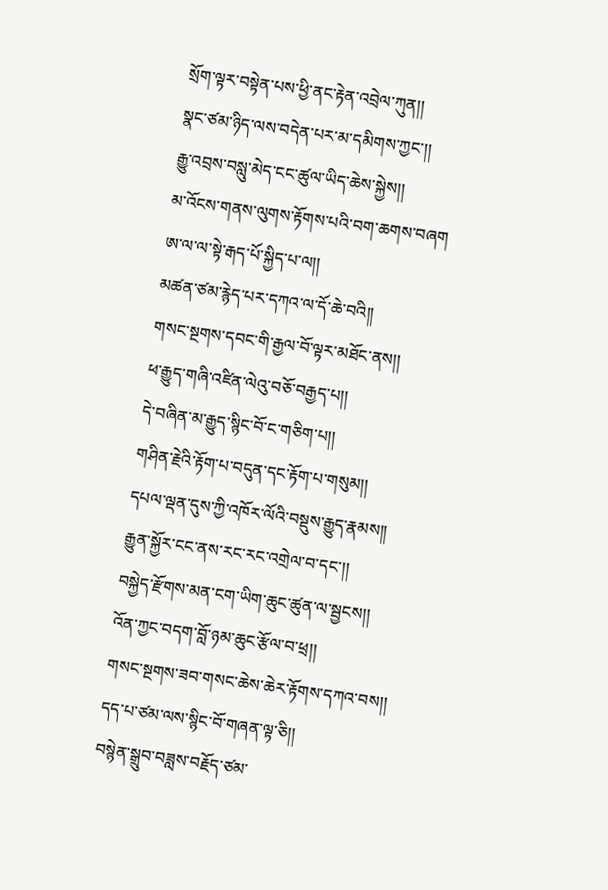སྲོག་ལྟར་བསྟེན་པས་ཕྱི་ནང་རྟེན་འབྲེལ་ཀུན།།
སྣང་ཙམ་ཉིད་ལས་བདེན་པར་མ་དམིགས་ཀྱང་།།
རྒྱུ་འབྲས་བསླུ་མེད་ངང་ཚུལ་ཡིད་ཆེས་སྐྱེས།།
མ་འོངས་གནས་ལུགས་རྟོགས་པའི་བག་ཆགས་བཞག
ཨ་ལ་ལ་སྟེ་རྒད་པོ་སྐྱིད་པ་ལ།།
མཚན་ཙམ་རྙེད་པར་དཀའ་ལ་དོ་ཆེ་བའི།།
གསང་སྔགས་དབང་གི་རྒྱལ་བོ་ལྟར་མཐོང་ནས།།
ཕ་རྒྱུད་གཞི་འཛིན་ལེའུ་བཅོ་བརྒྱད་པ།།
དེ་བཞིན་མ་རྒྱུད་སྙིང་བོ་ང་གཅིག་པ།།
གཤིན་རྗེའི་རྟོག་པ་བདུན་དང་རྟོག་པ་གསུམ།།
དཔལ་ལྡན་དུས་ཀྱི་འཁོར་ལོའི་བསྡུས་རྒྱུད་རྣམས།།
རྒྱུན་སྐྱོར་ངང་ནས་རང་རང་འགྲེལ་བ་དང་།།
བསྐྱེད་རྫོགས་མན་ངག་ཡིག་ཆུང་ཚུན་ལ་སྦྱངས།།
འོན་ཀྱང་བདག་བློ་ཉམ་ཆུང་རྩོལ་བ་ཕྲ།།
གསང་སྔགས་ཟབ་གསང་ཆེས་ཆེར་རྟོགས་དཀའ་བས།།
དད་པ་ཙམ་ལས་སྙིང་བོ་གཞན་ལྟ་ཅི།།
བསྙེན་སྒྲུབ་བཟླས་བརྗོད་ཙམ་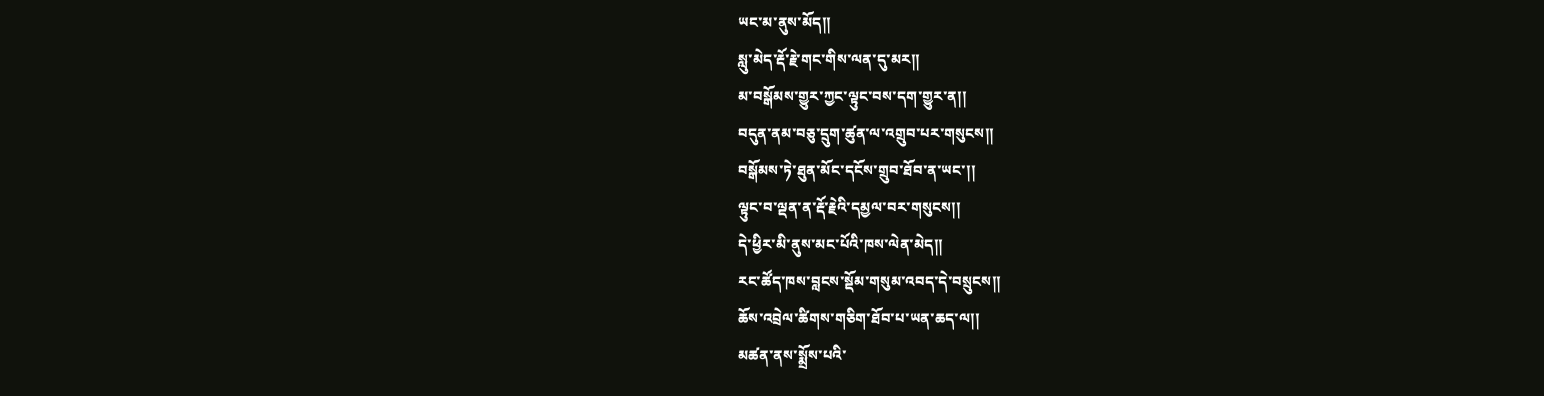ཡང་མ་ནུས་མོད།།
སླུ་མེད་རྡོ་རྗེ་གང་གིས་ལན་དུ་མར།།
མ་བསྒོམས་གྱུར་ཀྱང་ལྟུང་བས་དག་གྱུར་ན།།
བདུན་ནམ་བཅུ་དྲུག་ཚུན་ལ་འགྲུབ་པར་གསུངས།།
བསྒོམས་ཏེ་ཐུན་མོང་དངོས་གྲུབ་ཐོབ་ན་ཡང་།།
ལྟུང་བ་ལྡན་ན་རྡོ་རྗེའི་དམྱལ་བར་གསུངས།།
དེ་ཕྱིར་མི་ནུས་མང་པོའི་ཁས་ལེན་མེད།།
རང་ཚོད་ཁས་བླངས་སྡོམ་གསུམ་འབད་དེ་བསྲུངས།།
ཆོས་འབྲེལ་ཚིགས་གཅིག་ཐོབ་པ་ཡན་ཆད་ལ།།
མཚན་ནས་སྨྲོས་པའི་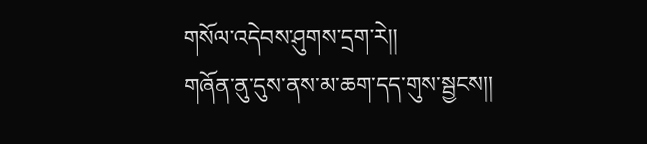གསོལ་འདེབས་ཤུགས་དྲག་རེ།།
གཞོན་ནུ་དུས་ནས་མ་ཆག་དད་གུས་སྦྱངས།།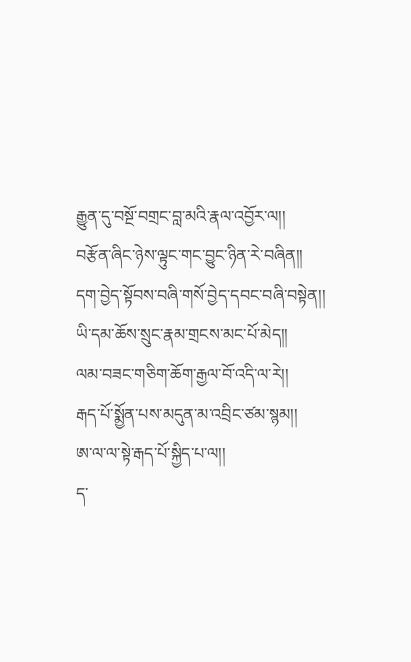རྒྱུན་དུ་བསྔོ་བགྲང་བླ་མའི་རྣལ་འབྱོར་ལ།།
བརྩོན་ཞིང་ཉེས་ལྟུང་གང་བྱུང་ཉིན་རེ་བཞིན།།
དག་བྱེད་སྟོབས་བཞི་གསོ་བྱེད་དབང་བཞི་བསྟེན།།
ཡི་དམ་ཆོས་སྲུང་རྣམ་གྲངས་མང་པོ་མེད།།
ལམ་བཟང་གཅིག་ཆོག་རྒྱལ་བོ་འདི་ལ་རེ།།
རྒད་པོ་སྨྱོན་པས་མདུན་མ་འབྲིང་ཙམ་སྙམ།།
ཨ་ལ་ལ་སྟེ་རྒད་པོ་སྐྱིད་པ་ལ།།
ད་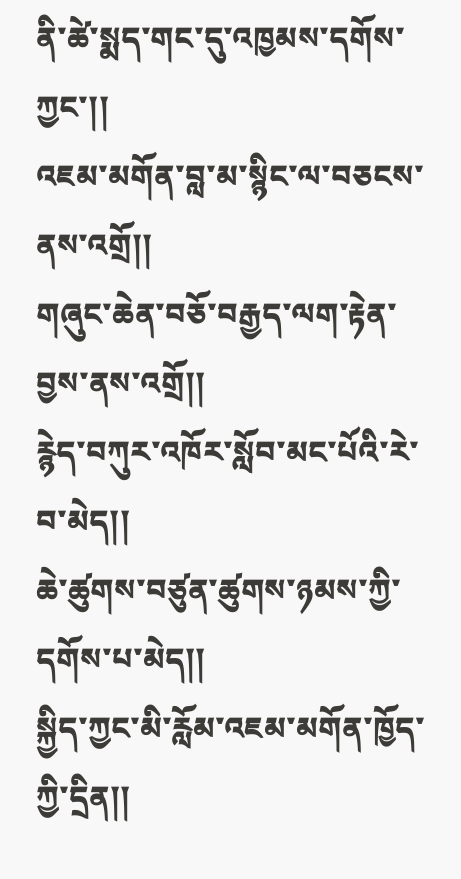ནི་ཚེ་སྨད་གང་དུ་འཁྱམས་དགོས་ཀྱང་།།
འཇམ་མགོན་བླ་མ་སྙིང་ལ་བཅངས་ནས་འགྲོ།།
གཞུང་ཆེན་བཅོ་བརྒྱད་ལག་རྟེན་བྱས་ནས་འགྲོ།།
རྙེད་བཀུར་འཁོར་སློབ་མང་པོའི་རེ་བ་མེད།།
ཆེ་ཚུགས་བཙུན་ཚུགས་ཉམས་ཀྱི་དགོས་པ་མེད།།
སྐྱིད་ཀྱང་མི་རློམ་འཇམ་མགོན་ཁྱོད་ཀྱི་དྲིན།།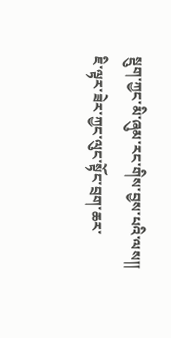སྡུག་ཀྱང་མི་ཞུམ་རང་གིས་བྱས་པའི་ལས།།
ཇི་ལྟར་ཟེར་ཀྱང་ལུང་སྟོང་བྲག་ཆར་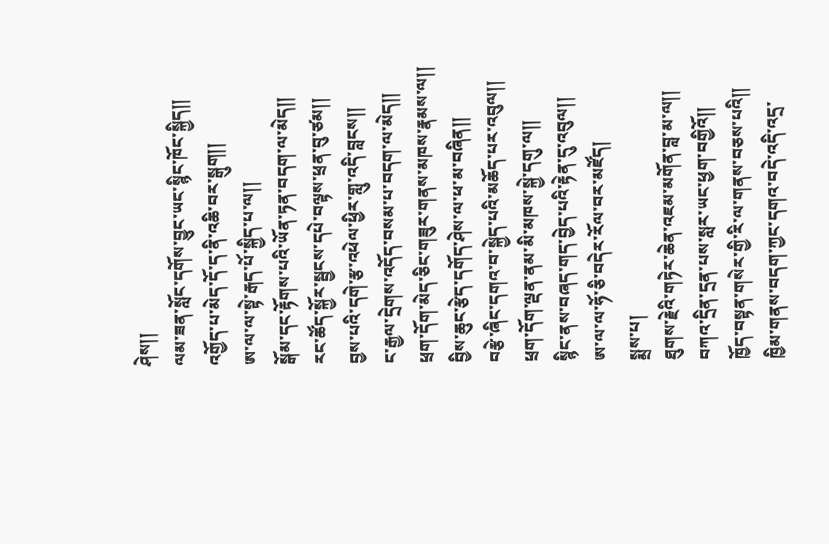ཤེས།།
ལམ་ཟན་སློང་དགོས་བྱུང་ཡང་སྙིང་ཁོང་སྐྱིད།།
འགྱོད་པ་མེད་དོ་ད་ནི་འཆི་བར་སྒུག།།
ཨ་ལ་ལ་སྟེ་རྒད་པོ་སྐྱིད་པ་ལ།།
སྒོམ་དང་རྟོགས་པའི་ཡོན་ཏན་བདག་ལ་མེད།།
རང་ཚོད་སྐྱོར་སྦྱངས་དཔེ་བལྟས་ཕྲན་བུ་ཙམ།།
བྱས་པའི་དགེ་རྩ་འཕེལ་ཕྱིར་གླུ་འདི་བླངས།།
ང་རྒྱལ་དྲེགས་འདོད་བསམ་པ་བདག་ལ་མེད།།
ཕྲག་དོག་མེད་ཅིང་གཟུར་གནས་མཁས་རྣམས་ལ།།
བྱིས་ཆུང་རྩེད་དགོད་ཤེས་ལ་ཕ་མ་བཞིན།།
བརྩེ་ཞིང་དགའ་བ་སྐྱེད་པའི་མཆོད་པར་འབུལ།།
ཕྲག་དོག་ལྡན་ནམ་མི་མཁས་སྐྱེ་དགུ་ལ།།
སྙིང་ནས་བཞད་གད་བྱེད་པའི་རྟེན་དུ་འབུལ།།
ཨ་ལ་ལ་ཧོ་ཅི་བདེར་རོལ་བར་མཛོད།
སྨྲས་པ།
ཐུགས་རྗེའི་གཏེར་ཆེན་འཇམ་མགོན་བླ་མ་ལ།།
བཀའ་དྲིན་དྲན་པས་སླར་ཡང་ཕྱག་བགྱིའོ།།
ཁྱོད་བསྟན་གསེར་གྱི་རི་ལ་གནས་བཅས་པའི།།
ཁྱིམ་གནས་བདག་ཀྱང་དགའ་བདེ་འདི་འདྲ་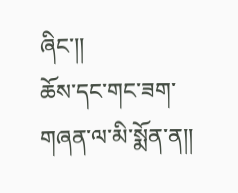ཞིང་།།
ཆོས་དང་གང་ཟག་གཞན་ལ་མི་སྨོན་ན།།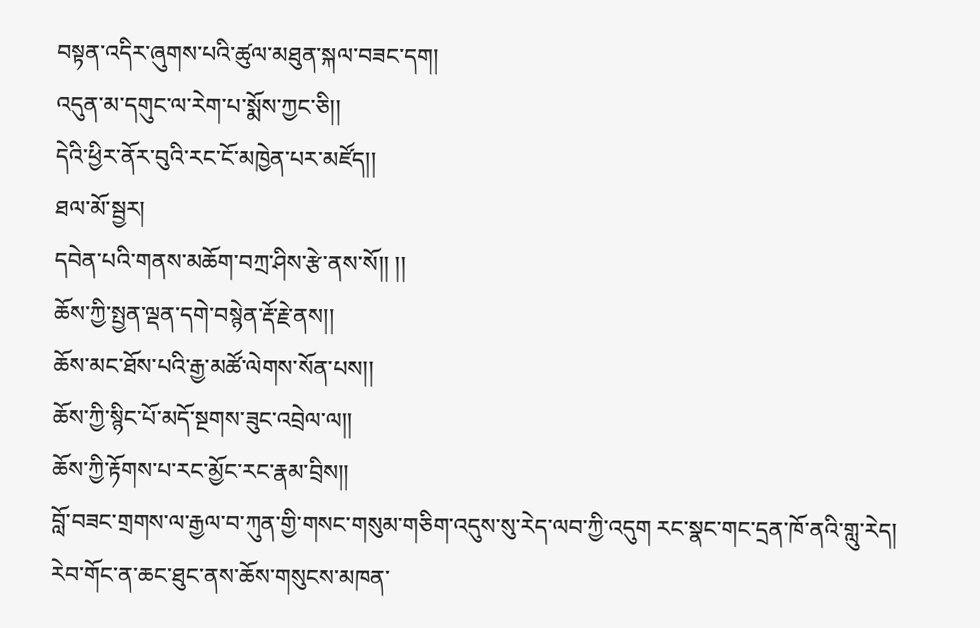བསྟན་འདིར་ཞུགས་པའི་ཚུལ་མཐུན་སྐལ་བཟང་དག།
འདུན་མ་དགུང་ལ་རེག་པ་སྨོས་ཀྱང་ཅི།།
དེའི་ཕྱིར་ནོར་བུའི་རང་ངོ་མཁྱེན་པར་མཛོད།།
ཐལ་མོ་སྦྱར།
དབེན་པའི་གནས་མཆོག་བཀྲ་ཤིས་རྩེ་ནས་སོ།། །།
ཆོས་ཀྱི་སྤྱན་ལྡན་དགེ་བསྙེན་རྡོ་རྗེ་ནས།།
ཆོས་མང་ཐོས་པའི་རྒྱ་མཚོ་ལེགས་སོན་པས།།
ཆོས་ཀྱི་སྙིང་པོ་མདོ་སྔགས་ཟུང་འབྲེལ་ལ།།
ཆོས་ཀྱི་རྟོགས་པ་རང་མྱོང་རང་རྣམ་བྲིས།།
བློ་བཟང་གྲགས་ལ་རྒྱལ་བ་ཀུན་གྱི་གསང་གསུམ་གཅིག་འདུས་སུ་རེད་ལབ་ཀྱི་འདུག རང་སྣང་གང་དྲན་ཁོ་ནའི་གླུ་རེད།
རེབ་གོང་ན་ཆང་ཐུང་ནས་ཆོས་གསུངས་མཁན་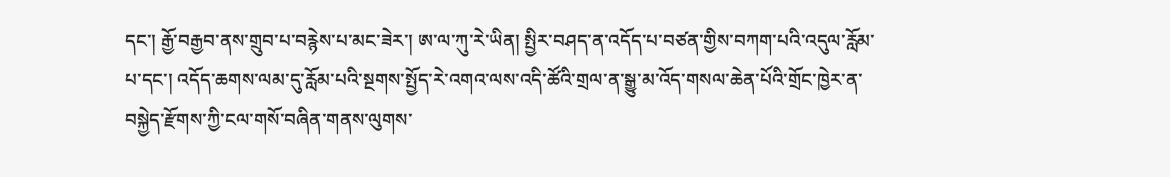དང་། རྒྱོ་བརྒྱབ་ནས་གྲུབ་པ་བརྙེས་པ་མང་ཟེར་། ཨ་ལ་ཀུ་རེ་ཡིན། སྤྱིར་བཤད་ན་འདོད་པ་བཙན་གྱིས་བཀག་པའི་འདུལ་རློམ་པ་དང་། འདོད་ཆགས་ལམ་དུ་རློམ་པའི་སྔགས་སྤྱོད་རེ་འགའ་ལས་འདི་ཚོའི་གྲལ་ན་སྒྱུ་མ་འོད་གསལ་ཆེན་པོའི་གྲོང་ཁྱེར་ན་བསྐྱེད་རྫོགས་ཀྱི་ངལ་གསོ་བཞིན་གནས་ལུགས་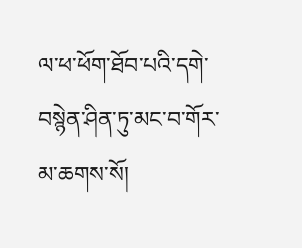ལ་ཕ་ཕོག་ཐོབ་པའི་དགེ་བསྙེན་ཤིན་ཏུ་མང་བ་གོར་མ་ཆགས་སོ།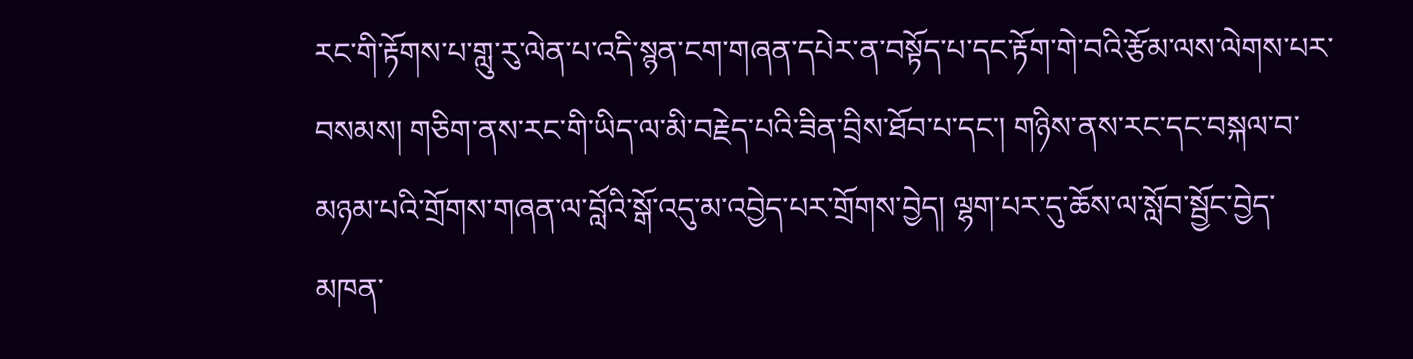རང་གི་རྟོགས་པ་གླུ་རུ་ལེན་པ་འདི་སྙན་ངག་གཞན་དཔེར་ན་བསྟོད་པ་དང་རྟོག་གེ་བའི་རྩོམ་ལས་ལེགས་པར་བསམས། གཅིག་ནས་རང་གི་ཡིད་ལ་མི་བརྗེད་པའི་ཟིན་བྲིས་ཐོབ་པ་དང་། གཉིས་ནས་རང་དང་བསྐལ་བ་མཉམ་པའི་གྲོགས་གཞན་ལ་བློའི་སྒོ་འདུ་མ་འབྱེད་པར་གྲོགས་བྱེད། ལྷག་པར་དུ་ཆོས་ལ་སློབ་སྦྱོང་བྱེད་མཁན་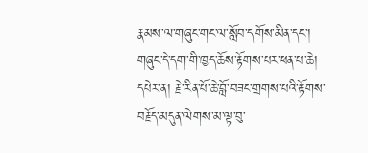རྣམས་ལ་གཞུང་གང་ལ་སློབ་དགོས་མིན་དང་། གཞུང་དེ་དག་གི་ཁྱད་ཆོས་རྟོགས་པར་ཕན་པ་ཆེ། དཔེར་ན། རྗེ་རིན་པོ་ཆེ་བློ་བཟང་གྲགས་པའི་རྟོགས་བརྗོད་མདུན་ལེགས་མ་ལྟ་བུ་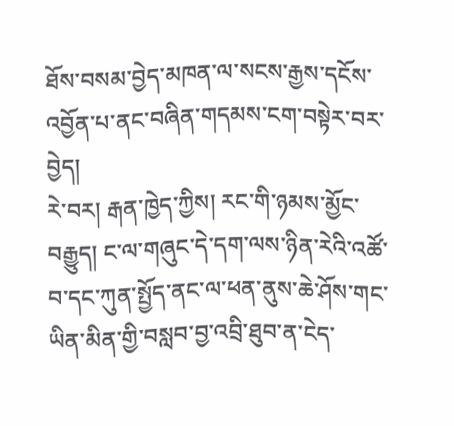ཐོས་བསམ་བྱེད་མཁན་ལ་སངས་རྒྱས་དངོས་འབྱོན་པ་ནང་བཞིན་གདམས་ངག་བསྟེར་བར་བྱེད།
རེ་བར། རྒན་ཁྱེད་ཀྱིས། རང་གི་ཉམས་མྱོང་བརྒྱུད། ང་ལ་གཞུང་དེ་དག་ལས་ཉིན་རེའི་འཚོ་བ་དང་ཀུན་སྤྱོད་ནང་ལ་ཕན་ནུས་ཆེ་ཤོས་གང་ཡིན་མིན་གྱི་བསླབ་བྱ་འབྲི་ཐུབ་ན་ངེད་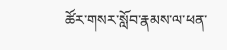ཚོར་གསར་སློབ་རྣམས་ལ་ཕན་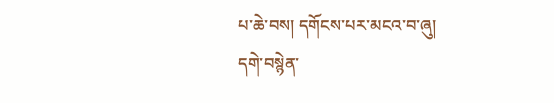པ་ཆེ་བས། དགོངས་པར་མངའ་བ་ཞུ།
དགེ་བསྙེན་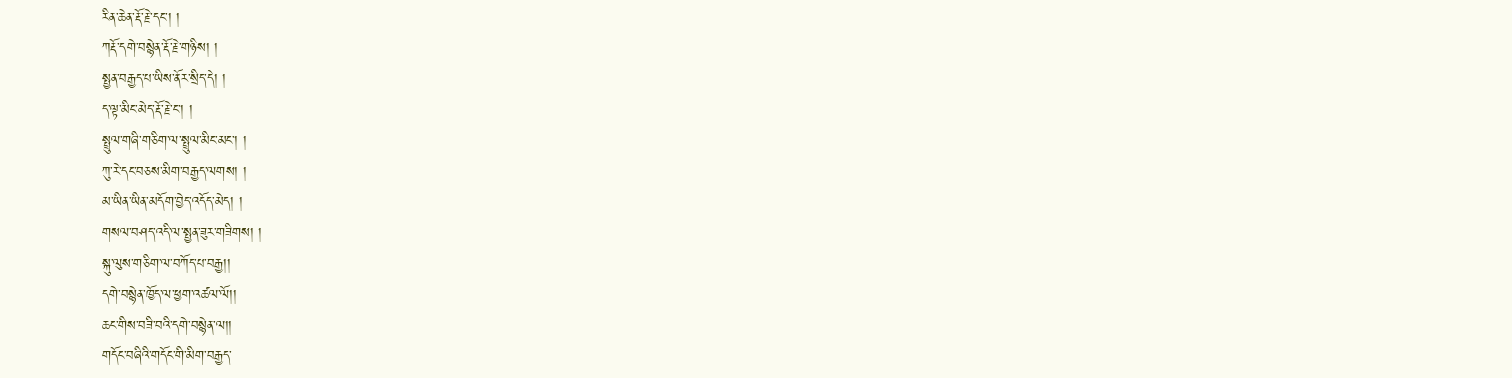རིན་ཆེན་རྡོ་རྗེ་དང་། །
ཀརྡོ་དགེ་བསྙེན་རྡོ་རྗེ་གཉིས། །
སྤྱན་བརྒྱད་པ་ཡིས་ནོར་སྲིད་དེ། །
ད་ལྟ་མིང་མེད་རྡོ་རྗེ་ང་། །
སྤྲུལ་གཞི་གཅིག་ལ་སྤྲུལ་མིང་མང་། །
ཀུ་རེ་དང་བཅས་མིག་བརྒྱད་ལགས། །
མ་ཡིན་ཡིན་མདོག་བྱེད་འདོད་མེད། །
གསལ་བཤད་འདི་ལ་སྤྱན་ཟུར་གཟིགས། །
སྐུ་ལུས་གཅིག་ལ་བཀོད་པ་བརྒྱ།།
དགེ་བསྙེན་ཁྱོད་ལ་ཕྱག་འཚལ་ལོ།།
ཆང་གིས་བཟི་བའི་དགེ་བསྙེན་ལ།།
གདོང་བཞིའི་གདོང་གི་མིག་བརྒྱད་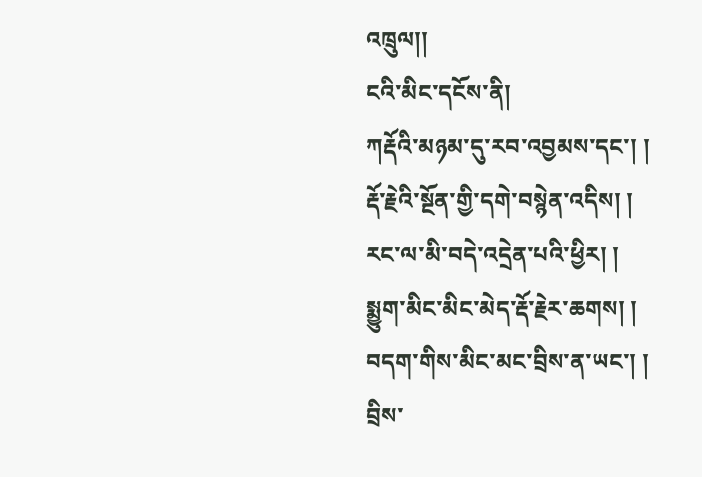འཁྲུལ།།
ངའི་མིང་དངོས་ནི།
ཀརྡོའི་མཉམ་དུ་རབ་འབྱམས་དང་། །
རྡོ་རྗེའི་སྔོན་གྱི་དགེ་བསྙེན་འདིས། །
རང་ལ་མི་བདེ་འདྲེན་པའི་ཕྱིར། །
སྨྱུག་མིང་མིང་མེད་རྡོ་རྗེར་ཆགས། །
བདག་གིས་མིང་མང་བྲིས་ན་ཡང་། །
བྲིས་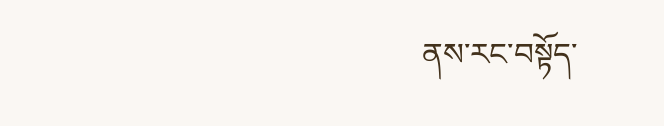ནས་རང་བསྟོད་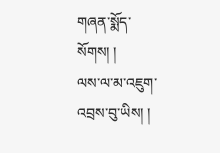གཞན་སྨོད་སོགས། །
ལས་ལ་མ་འཇུག་འབྲས་བུ་ཡིས། །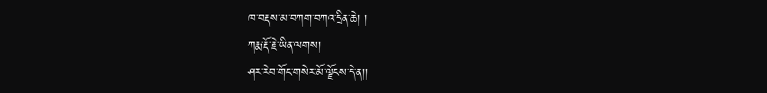ཁ་བརྡས་མ་བཀག་བཀའ་དྲིན་ཆེ། །
ཀརྨ་རྡོ་རྗེ་ཡིན་ལགས།
ཤར་རེབ་གོང་གསེར་མོ་ལྗོངས་དེ་ན།།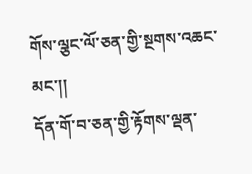གོས་ལྕང་ལོ་ཅན་གྱི་སྔགས་འཆང་མང་།།
དོན་གོ་བ་ཅན་གྱི་རྟོགས་ལྡན་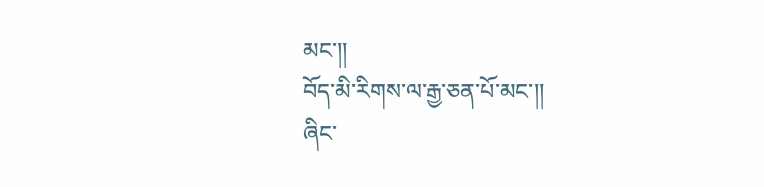མང་།།
བོད་མི་རིགས་ལ་རྒྱ་ཅན་པོ་མང་།།
ཞིང་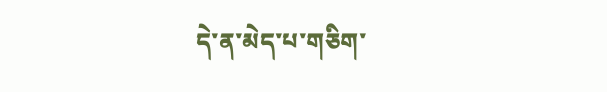དེ་ན་མེད་པ་གཅིག་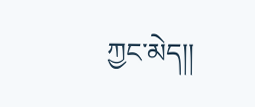ཀྱང་མེད།།